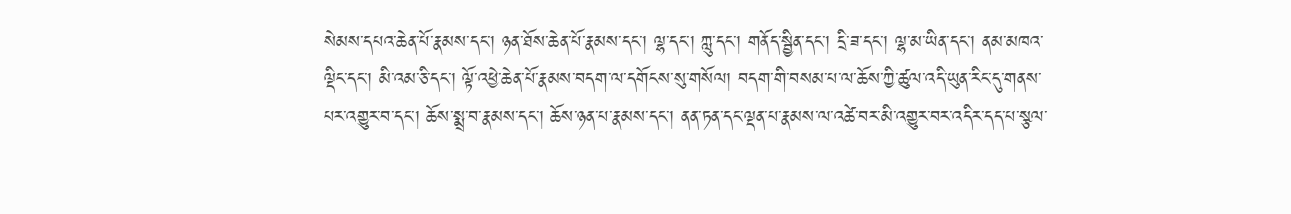སེམས་དཔའ་ཆེན་པོ་རྣམས་དང་། ཉན་ཐོས་ཆེན་པོ་རྣམས་དང་། ལྷ་དང་། ཀླུ་དང་། གནོད་སྦྱིན་དང་། དྲི་ཟ་དང་། ལྷ་མ་ཡིན་དང་། ནམ་མཁའ་ལྡིང་དང་། མི་འམ་ཅི་དང་། ལྟོ་འཕྱེ་ཆེན་པོ་རྣམས་བདག་ལ་དགོངས་སུ་གསོལ། བདག་གི་བསམ་པ་ལ་ཆོས་ཀྱི་ཚུལ་འདི་ཡུན་རིང་དུ་གནས་པར་འགྱུར་བ་དང་། ཆོས་སྨྲ་བ་རྣམས་དང་། ཆོས་ཉན་པ་རྣམས་དང་། ནན་ཏན་དང་ལྡན་པ་རྣམས་ལ་འཚེ་བར་མི་འགྱུར་བར་འདིར་དད་པ་སྩལ་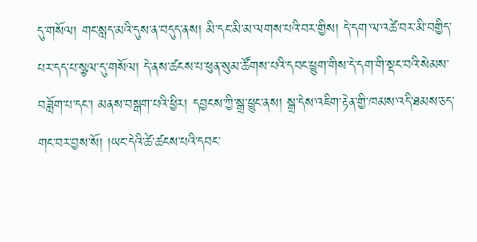དུ་གསོལ། གང་སླད་མའི་དུས་ན་བདུད་ནས། མི་དང་མི་མ་ལགས་པའི་བར་གྱིས། དེ་དག་ལ་འཚེ་བར་མི་བགྱིད་པར་དད་པ་སྩལ་དུ་གསོལ། དེ་ནས་ཚངས་པ་ཕུན་སུམ་ཚོགས་པའི་དབང་ཕྱུག་གིས་དེ་དག་གི་སྡང་བའི་སེམས་བཟློག་པ་དང་། མནས་བསྒག་པའི་ཕྱིར། དབྱངས་ཀྱི་སྒྲ་ཕྱུང་ནས། སྒྲ་དེས་འཇིག་རྟེན་གྱི་ཁམས་འདི་ཐམས་ཅད་གང་བར་བྱས་སོ། །ཡང་དེའི་ཚེ་ཚངས་པའི་དབང་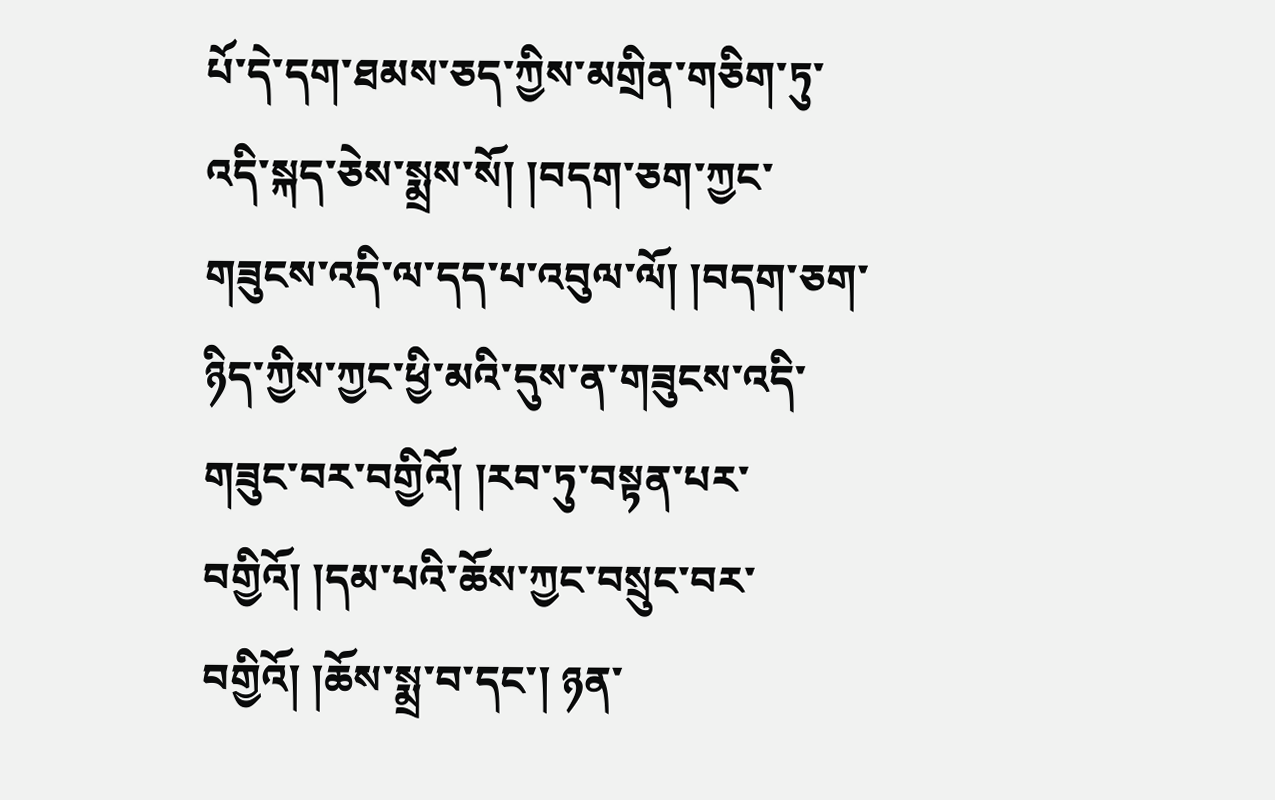པོ་དེ་དག་ཐམས་ཅད་ཀྱིས་མགྲིན་གཅིག་ཏུ་འདི་སྐད་ཅེས་སྨྲས་སོ། །བདག་ཅག་ཀྱང་གཟུངས་འདི་ལ་དད་པ་འབུལ་ལོ། །བདག་ཅག་ཉིད་ཀྱིས་ཀྱང་ཕྱི་མའི་དུས་ན་གཟུངས་འདི་གཟུང་བར་བགྱིའོ། །རབ་ཏུ་བསྟན་པར་བགྱིའོ། །དམ་པའི་ཆོས་ཀྱང་བསྲུང་བར་བགྱིའོ། །ཆོས་སྨྲ་བ་དང་། ཉན་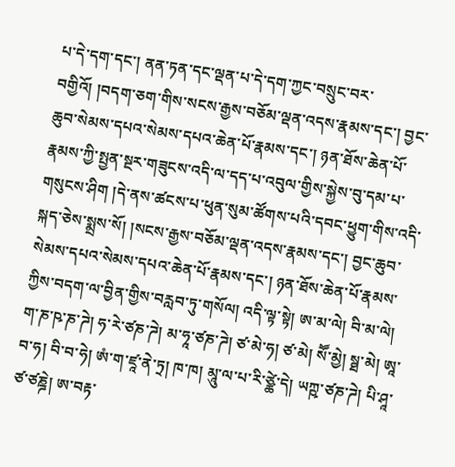པ་དེ་དག་དང་། ནན་ཏན་དང་ལྡན་པ་དེ་དག་ཀྱང་བསྲུང་བར་བགྱིའོ། །བདག་ཅག་གིས་སངས་རྒྱས་བཅོམ་ལྡན་འདས་རྣམས་དང་། བྱང་ཆུབ་སེམས་དཔའ་སེམས་དཔའ་ཆེན་པོ་རྣམས་དང་། ཉན་ཐོས་ཆེན་པོ་རྣམས་ཀྱི་སྤྱན་སྔར་གཟུངས་འདི་ལ་དད་པ་འབུལ་གྱིས་སྐྱེས་བུ་དམ་པ་གསུངས་ཤིག །དེ་ནས་ཚངས་པ་ཕུན་སུམ་ཚོགས་པའི་དབང་ཕྱུག་གིས་འདི་སྐད་ཅེས་སྨྲས་སོ། །སངས་རྒྱས་བཅོམ་ལྡན་འདས་རྣམས་དང་། བྱང་ཆུབ་སེམས་དཔའ་སེམས་དཔའ་ཆེན་པོ་རྣམས་དང་། ཉན་ཐོས་ཆེན་པོ་རྣམས་ཀྱིས་བདག་ལ་བྱིན་གྱིས་བརླབ་ཏུ་གསོལ། འདི་ལྟ་སྟེ། ཨ་མ་ལེ། བི་མ་ལེ། ག་ཎ་ཥ་ཎ་ཌེ། ཧ་རེ་ཙཎ་ཌེ། མ་ཧཱ་ཙཎ་ཌེ། ཙ་མེ་ཧ། ཙ་མེ། སཽ་མྱེ། སྠ་མེ། ཨཱ་བ་ཧ། བི་བ་ཧེ། ཨཾ་ག་ཛཱ་ནེ་ཏྲ། ཁ་ཁ། མཱུ་ལ་པ་རི་ཙྪེ་དེ། ཡཀྵ་ཙཎ་ཌེ། པི་ཤཱ་ཙ་ཙཎྜེ། ཨ་བརྟ་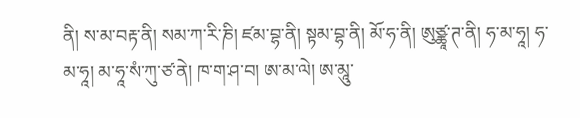ནི། ས་མ་བརྟ་ནི། སམ་ཀ་རི་ཎི། ཛམ་བྷ་ནི། སྟམ་བྷ་ནི། མོ་ཧ་ནི། ཨུཙྪཱ་ཊ་ནི། ཧ་མ་ཧཱ། ཧ་མ་ཧཱ། མ་ཧཱ་སཾ་ཀུ་ཙ་ནེ། ཁ་ག་ཤ་བ། ཨ་མ་ལེ། ཨ་མཱུ་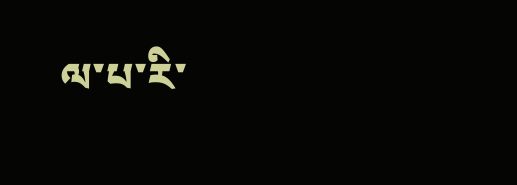ལ་པ་རི་